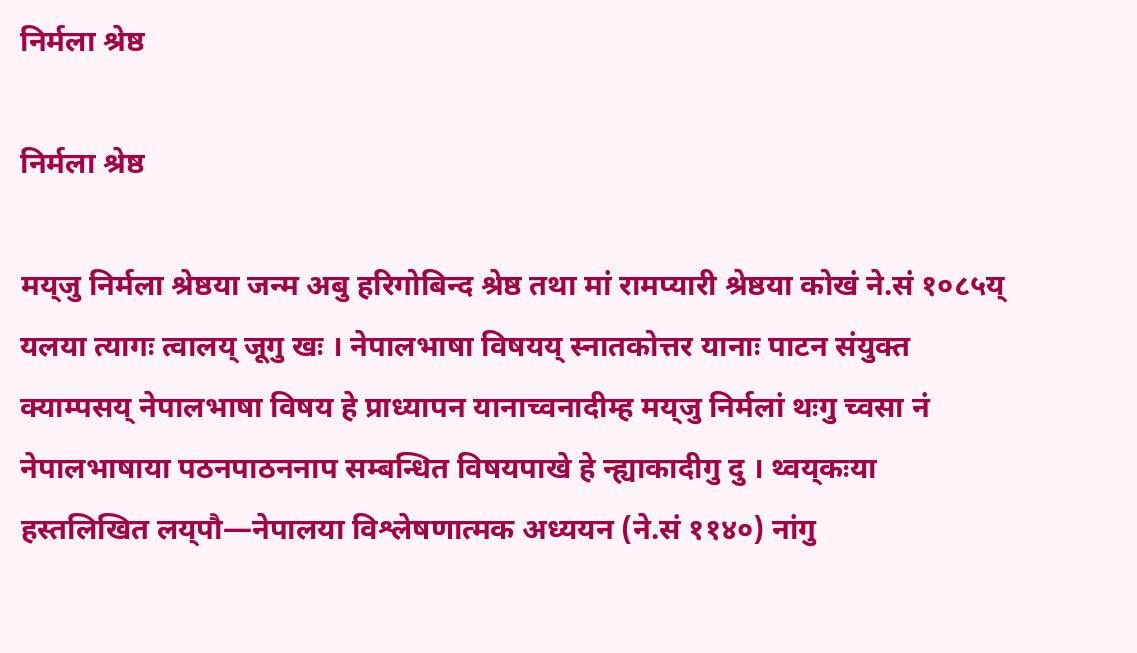निर्मला श्रेष्ठ

निर्मला श्रेष्ठ

मय्‌जु निर्मला श्रेष्ठया जन्म अबु हरिगोबिन्द श्रेष्ठ तथा मां रामप्यारी श्रेष्ठया कोखं ने.सं १०८५य् यलया त्यागः त्वालय् जूगु खः । नेपालभाषा विषयय् स्नातकोत्तर यानाः पाटन संयुक्त क्याम्पसय् नेपालभाषा विषय हे प्राध्यापन यानाच्वनादीम्ह मय्‌जु निर्मलां थःगु च्वसा नं नेपालभाषाया पठनपाठननाप सम्बन्धित विषयपाखे हे न्ह्याकादीगु दु । थ्वय्‌कःया हस्तलिखित लय्‌पौ—नेपालया विश्लेषणात्मक अध्ययन (ने.सं ११४०) नांगु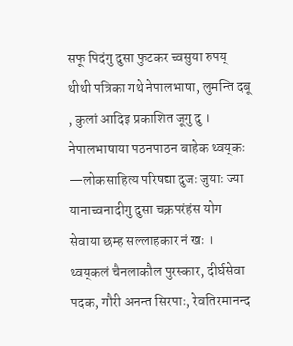सफू पिदंगु दुसा फुटकर च्वसुया रुपय् थीथी पत्रिका गथे नेपालभाषा, लुमन्ति दबू , कुलां आदिइ प्रकाशित जूगु दु । नेपालभाषाया पठनपाठन बाहेक थ्वय्‌कः —लोकसाहित्य परिषद्या दुजः जुयाः ज्या यानाच्वनादीगु दुसा चक्रपरंहंस योग सेवाया छम्ह सल्लाहकार नं खः । थ्वय्‌कलं चैनलाकौल पुरस्कार, दीर्घसेवा पदक, गौरी अनन्त सिरपाः, रेवतिरमानन्द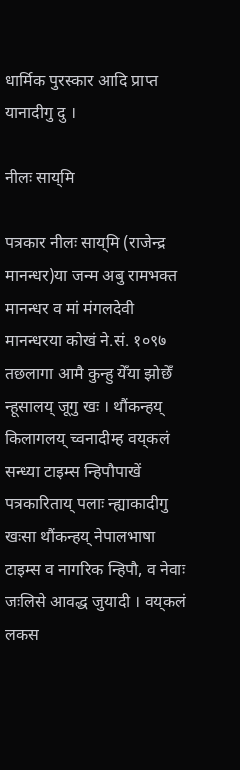धार्मिक पुरस्कार आदि प्राप्त यानादीगु दु ।

नीलः साय्‌मि

पत्रकार नीलः साय्‌मि (राजेन्द्र मानन्धर)या जन्म अबु रामभक्त मानन्धर व मां मंगलदेवी मानन्धरया कोखं ने.सं. १०९७ तछलागा आमै कुन्हु येँया झोछेँ न्हूसालय् जूगु खः । थौंकन्हय् किलागलय् च्वनादीम्ह वय्‌कलं सन्ध्या टाइम्स न्हिपौपाखें पत्रकारिताय् पलाः न्ह्याकादीगु खःसा थौंकन्हय् नेपालभाषा टाइम्स व नागरिक न्हिपौ, व नेवाः जःलिसे आवद्ध जुयादी । वय्‌कलं लकस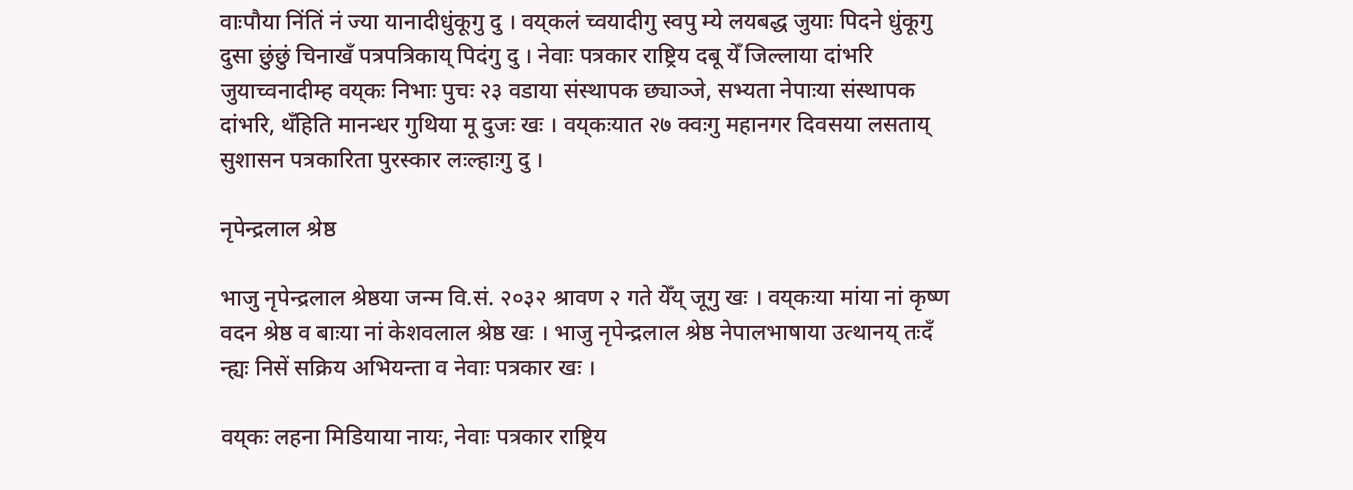वाःपौया निंतिं नं ज्या यानादीधुंकूगु दु । वय्‌कलं च्वयादीगु स्वपु म्ये लयबद्ध जुयाः पिदने धुंकूगु दुसा छुंछुं चिनाखँ पत्रपत्रिकाय् पिदंगु दु । नेवाः पत्रकार राष्ट्रिय दबू येँ जिल्लाया दांभरि जुयाच्वनादीम्ह वय्‌कः निभाः पुचः २३ वडाया संस्थापक छ्याञ्जे, सभ्यता नेपाःया संस्थापक दांभरि, थँहिति मानन्धर गुथिया मू दुजः खः । वय्‌कःयात २७ क्वःगु महानगर दिवसया लसताय् सुशासन पत्रकारिता पुरस्कार लःल्हाःगु दु ।

नृपेन्द्रलाल श्रेष्ठ

भाजु नृपेन्द्रलाल श्रेष्ठया जन्म वि.सं. २०३२ श्रावण २ गते येँय् जूगु खः । वय्‌कःया मांया नां कृष्ण वदन श्रेष्ठ व बाःया नां केशवलाल श्रेष्ठ खः । भाजु नृपेन्द्रलाल श्रेष्ठ नेपालभाषाया उत्थानय् तःदँ न्ह्यः निसें सक्रिय अभियन्ता व नेवाः पत्रकार खः ।

वय्‌कः लहना मिडियाया नायः, नेवाः पत्रकार राष्ट्रिय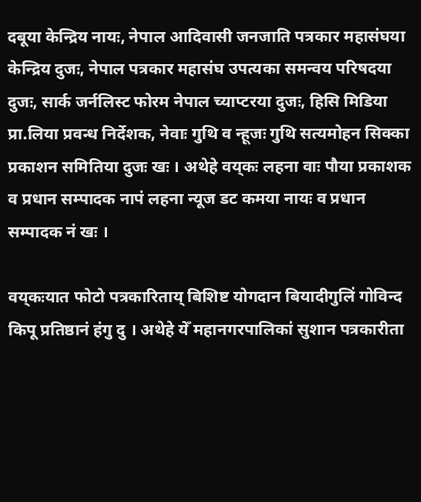दबूया केन्द्रिय नायः, नेपाल आदिवासी जनजाति पत्रकार महासंघया केन्द्रिय दुजः, नेपाल पत्रकार महासंघ उपत्यका समन्वय परिषदया दुजः, सार्क जर्नलिस्ट फोरम नेपाल च्याप्टरया दुजः, हिसि मिडिया प्रा.लिया प्रवन्ध निर्देशक, नेवाः गुथि व न्हूजः गुथि सत्यमोहन सिक्का प्रकाशन समितिया दुजः खः । अथेहे वय्‌कः लहना वाः पौया प्रकाशक व प्रधान सम्पादक नापं लहना न्यूज डट कमया नायः व प्रधान सम्पादक नं खः ।

वय्‌कःयात फोटो पत्रकारिताय् बिशिष्ट योगदान बियादीगुलिं गोविन्द किपू प्रतिष्ठानं हंगु दु । अथेहे येँ महानगरपालिकां सुशान पत्रकारीता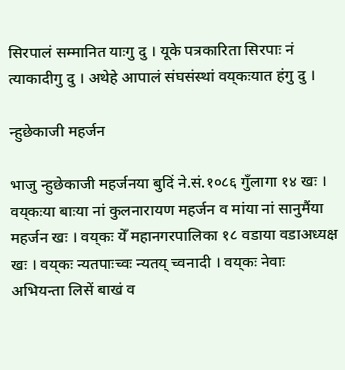सिरपालं सम्मानित याःगु दु । यूके पत्रकारिता सिरपाः नं त्याकादीगु दु । अथेहे आपालं संघसंस्थां वय्‌कःयात हंगु दु ।

न्हुछेकाजी महर्जन

भाजु न्हुछेकाजी महर्जनया बुदिं ने.सं.१०८६ गुँलागा १४ खः । वय्‌कःया बाःया नां कुलनारायण महर्जन व मांया नां सानुमैंया महर्जन खः । वय्‌कः येँ महानगरपालिका १८ वडाया वडाअध्यक्ष खः । वय्‌कः न्यतपाःच्वः न्यतय् च्वनादी । वय्‌कः नेवाः अभियन्ता लिसें बाखं व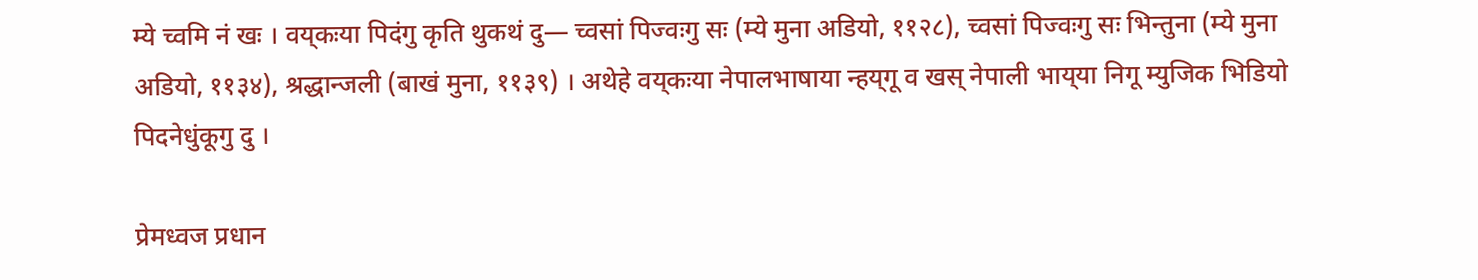म्ये च्वमि नं खः । वय्‌कःया पिदंगु कृति थुकथं दु— च्वसां पिज्वःगु सः (म्ये मुना अडियो, ११२८), च्वसां पिज्वःगु सः भिन्तुना (म्ये मुना अडियो, ११३४), श्रद्धान्जली (बाखं मुना, ११३९) । अथेहे वय्‌कःया नेपालभाषाया न्हय्‌गू व खस् नेपाली भाय्‌या निगू म्युजिक भिडियो पिदनेधुंकूगु दु ।

प्रेमध्वज प्रधान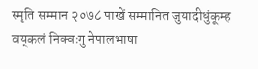स्मृति सम्मान २०७८ पाखें सम्मानित जुयादीधुंकूम्ह वय्‌कलं निक्वःगु नेपालभाषा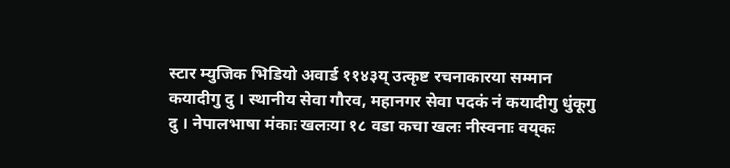स्टार म्युजिक भिडियो अवार्ड ११४३य् उत्कृष्ट रचनाकारया सम्मान कयादीगु दु । स्थानीय सेवा गौरव, महानगर सेवा पदकं नं कयादीगु धुंकूगु दु । नेपालभाषा मंकाः खलःया १८ वडा कचा खलः नीस्वनाः वय्‌कः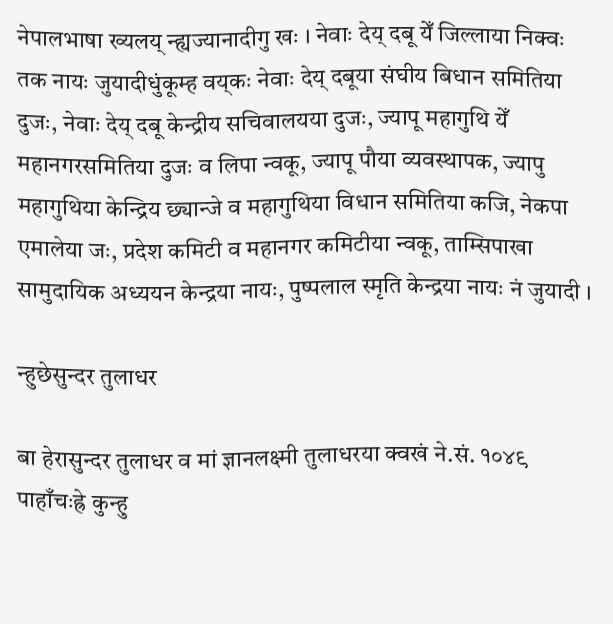नेपालभाषा ख्यलय् न्ह्यज्यानादीगु खः । नेवाः देय् दबू येँ जिल्लाया निक्वः तक नायः जुयादीधुंकूम्ह वय्‌कः नेवाः देय् दबूया संघीय बिधान समितिया दुजः, नेवाः देय् दबू केन्द्रीय सचिवालयया दुजः, ज्यापू महागुथि येँ महानगरसमितिया दुजः व लिपा न्वकू, ज्यापू पौया व्यवस्थापक, ज्यापु महागुथिया केन्द्रिय छ्यान्जे व महागुथिया विधान समितिया कजि, नेकपा एमालेया जः, प्रदेश कमिटी व महानगर कमिटीया न्वकू, ताम्सिपाखा सामुदायिक अध्ययन केन्द्रया नायः, पुष्पलाल स्मृति केन्द्रया नायः नं जुयादी ।

न्हुछेसुन्दर तुलाधर

बा हेरासुन्दर तुलाधर व मां ज्ञानलक्ष्मी तुलाधरया क्वखं ने.सं. १०४९ पाहाँचःह्रे कुन्हु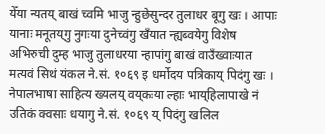येँया न्यतय् बाखं च्वमि भाजु न्हुछेसुन्दर तुलाधर बूगु खः । आपाः यानाः मनूतय्‌गु नुगःया दुनेच्वंगु खँयात न्ह्यब्वयेगु विशेष अभिरुची दुम्ह भाजु तुलाधरया न्हापांगु बाखं वाउँख्वाःयात मत्यवं सिथं यंकल ने.सं. १०६९ इ धर्मोदय पत्रिकाय् पिदंगु खः । नेपालभाषा साहित्य ख्यलय् वय्‌कःया ल्हाः भाय्‌हिलापाखे नं उतिकं क्वसाः धयागु ने.सं. १०६९ य् पिदंगु खलिल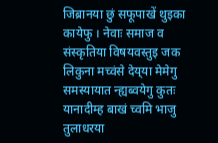जिब्रानया छुं सफूपाखें थुइका कायेफु । नेवाः समाज व संस्कृतिया विषयवस्तुइ जक लिकुना मच्वंसे देय्‌या मेमेगु समस्यायात न्ह्यब्वयेगु कुतः यानादीम्ह बाखं च्वमि भाजु तुलाधरया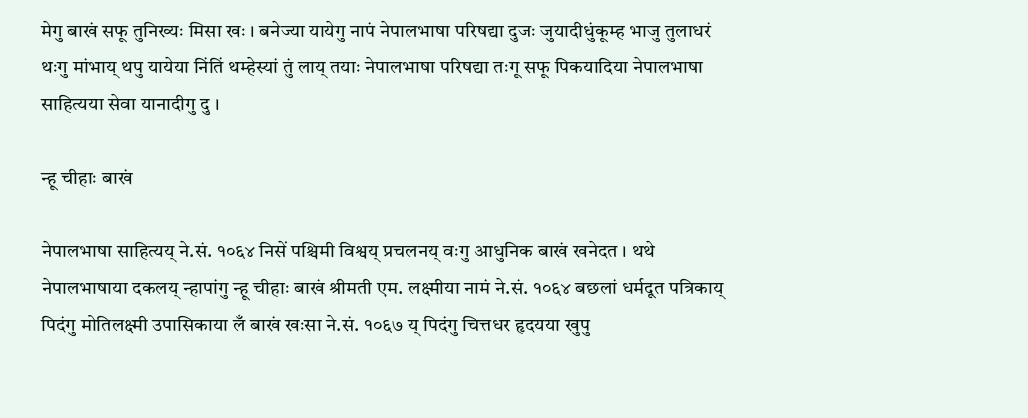मेगु बाखं सफू तुनिख्यः मिसा खः । बनेज्या यायेगु नापं नेपालभाषा परिषद्या दुजः जुयादीधुंकूम्ह भाजु तुलाधरं थःगु मांभाय् थपु यायेया निंतिं थम्हेस्यां तुं लाय् तयाः नेपालभाषा परिषद्या तःगू सफू पिकयादिया नेपालभाषा साहित्यया सेवा यानादीगु दु ।

न्हू चीहाः बाखं

नेपालभाषा साहित्यय् ने.सं. १०६४ निसें पश्चिमी विश्वय् प्रचलनय् वःगु आधुनिक बाखं खनेदत । थथे नेपालभाषाया दकलय् न्हापांगु न्हू चीहाः बाखं श्रीमती एम. लक्ष्मीया नामं ने.सं. १०६४ बछलां धर्मदूत पत्रिकाय् पिदंगु मोतिलक्ष्मी उपासिकाया लँ बाखं खःसा ने.सं. १०६७ य् पिदंगु चित्तधर हृदयया खुपु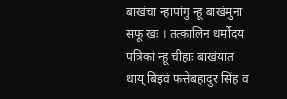बाखंचा न्हापांगु न्हू बाखंमुना सफू खः । तत्कालिन धर्मोदय पत्रिकां न्हू चीहाः बाखंयात थाय् बिइवं फत्तेबहादुर सिंह व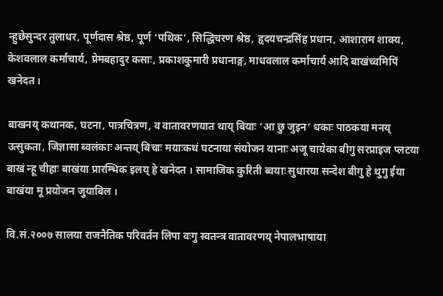न्हुछेसुन्दर तुलाधर, पूर्णदास श्रेष्ठ, पूर्ण ‘पथिक’, सिद्धिचरण श्रेष्ठ, हृदयचन्द्रसिंह प्रधान, आशाराम शाक्य, केशवलाल कर्माचार्य, प्रेमबहादुर कसाः, प्रकाशकुमारी प्रधानाङ्ग, माधवलाल कर्माचार्य आदि बाखंच्वमिपिं खनेदत ।

बाखनय् कथानक, घटना, पात्रचित्रण, व वातावरणयात थाय् बियाः ‘आ छु जुइन’ धकाः पाठकया मनय् उत्सुकता, जिज्ञासा ब्वलंकाः अन्तय् बिचाः मयाःकथं घटनाया संयोजन यानाः अजू चायेका बीगु सरप्राइज प्लटया बाखं न्हू चीहाः बाखंया प्रारम्भिक इलय् हे खनेदत । सामाजिक कुरिती ब्वयाः सुधारया सन्देश बीगु हे थुगु ईया बाखंया मू प्रयोजन जुयाबिल ।

वि.सं.२००७ सालया राजनैतिक परिवर्तन लिपा वःगु स्वतन्त्र वातावरणय् नेपालभाषाया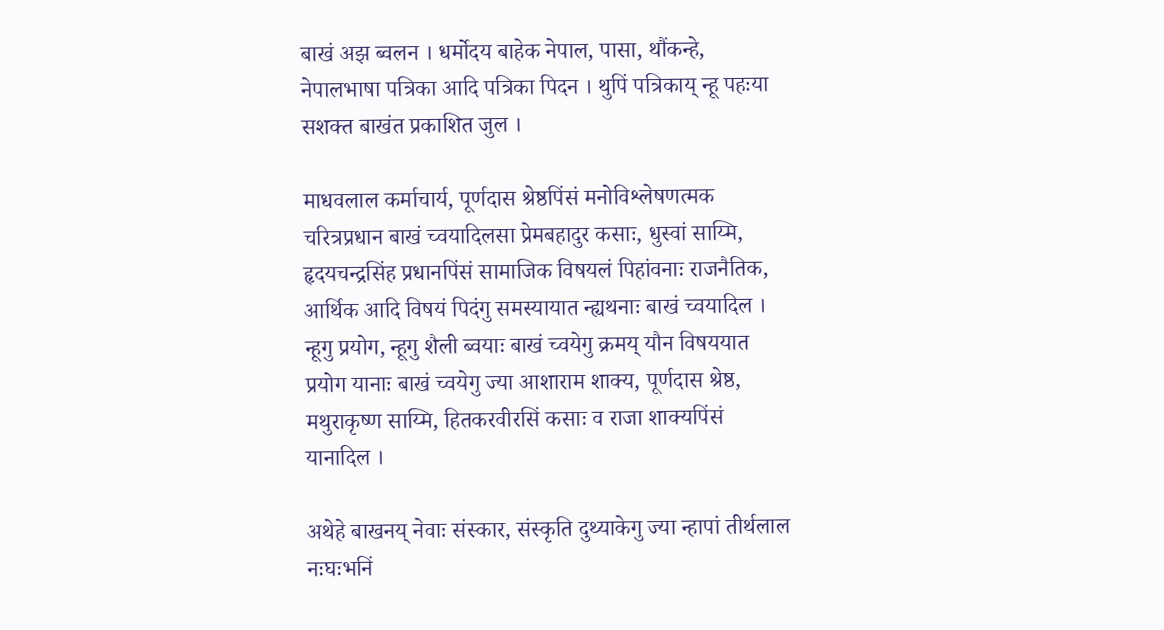बाखं अझ ब्वलन । धर्मोदय बाहेक नेपाल, पासा, थौंकन्हे, नेपालभाषा पत्रिका आदि पत्रिका पिदन । थुपिं पत्रिकाय् न्हू पहःया सशक्त बाखंत प्रकाशित जुल ।

माधवलाल कर्माचार्य, पूर्णदास श्रेष्ठपिंसं मनोविश्लेषणत्मक चरित्रप्रधान बाखं च्वयादिलसा प्रेमबहादुर कसाः, धुस्वां साय्मि, हृदयचन्द्रसिंह प्रधानपिंसं सामाजिक विषयलं पिहांवनाः राजनैतिक, आर्थिक आदि विषयं पिदंगु समस्यायात न्ह्यथनाः बाखं च्वयादिल । न्हूगु प्रयोग, न्हूगु शैली ब्वयाः बाखं च्वयेगु क्रमय् यौन विषययात प्रयोग यानाः बाखं च्वयेगु ज्या आशाराम शाक्य, पूर्णदास श्रेष्ठ, मथुराकृष्ण साय्मि, हितकरवीरसिं कसाः व राजा शाक्यपिंसं यानादिल ।

अथेहे बाखनय् नेवाः संस्कार, संस्कृति दुथ्याकेगु ज्या न्हापां तीर्थलाल नःघःभनिं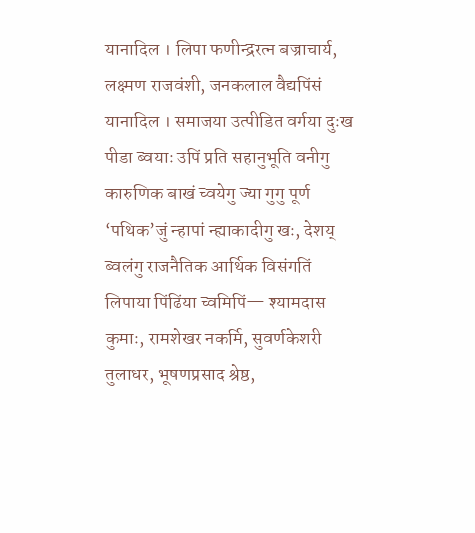यानादिल । लिपा फणीन्द्ररत्न बज्राचार्य, लक्ष्मण राजवंशी, जनकलाल वैद्यपिंसं यानादिल । समाजया उत्पीडित वर्गया दुःख पीडा ब्वयाः उपिं प्रति सहानुभूति वनीगु कारुणिक बाखं च्वयेगु ज्या गुगु पूर्ण ‘पथिक’जुं न्हापां न्ह्याकादीगु खः, देशय् ब्वलंगु राजनैतिक आर्थिक विसंगतिं लिपाया पिंढिंया च्वमिपिं— श्यामदास कुमाः, रामशेखर नकर्मि, सुवर्णकेशरी तुलाधर, भूषणप्रसाद श्रेष्ठ,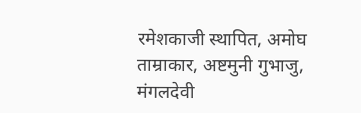रमेशकाजी स्थापित, अमोघ ताम्राकार, अष्टमुनी गुभाजु, मंगलदेवी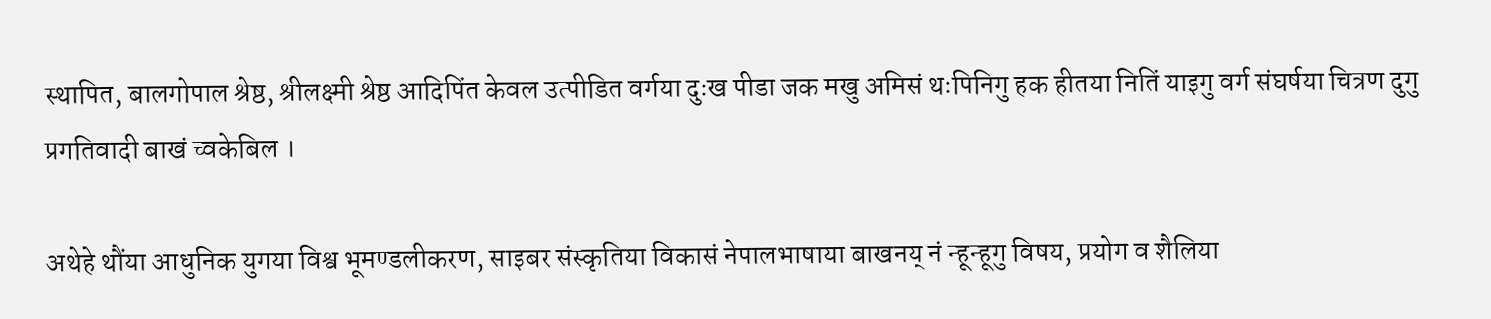स्थापित, बालगोपाल श्रेष्ठ, श्रीलक्ष्मी श्रेष्ठ आदिपिंत केवल उत्पीडित वर्गया दुःख पीडा जक मखु अमिसं थःपिनिगु हक हीतया नितिं याइगु वर्ग संघर्षया चित्रण दुगु प्रगतिवादी बाखं च्वकेबिल ।

अथेहे थौंया आधुनिक युगया विश्व भूमण्डलीकरण, साइबर संस्कृतिया विकासं नेपालभाषाया बाखनय् नं न्हून्हूगु विषय, प्रयोग व शैलिया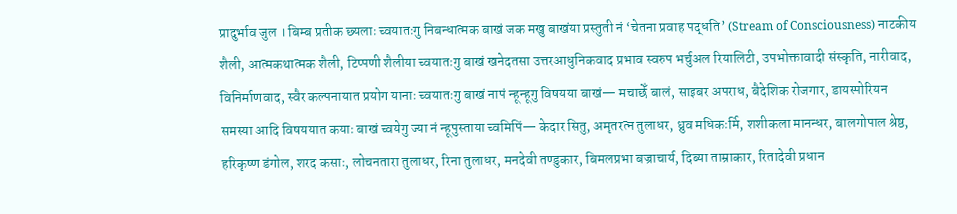प्रादुर्भाव जुल । बिम्ब प्रतीक छ्यलाः च्वयातःगु निबन्धात्मक बाखं जक मखु बाखंया प्रस्तुती नं ‘चेतना प्रवाह पद्धति’ (Stream of Consciousness) नाटकीय शैली, आत्मकथात्मक शैली, टिप्पणी शैलीया च्वयातःगु बाखं खनेदतसा उत्तरआधुनिकवाद प्रभाव स्वरुप भर्चुअल रियालिटी, उपभोक्तावादी संस्कृति, नारीवाद, विनिर्माणवाद, स्वैर कल्पनायात प्रयोग यानाः च्वयातःगु बाखं नापं न्हून्हूगु विषयया बाखं— मचाछेँ बालं, साइबर अपराध, बैदेशिक रोजगार, डायस्पोरियन समस्या आदि विषययात कयाः बाखं च्वयेगु ज्या नं न्हूपुस्ताया च्वमिपिं— केदार सितु, अमृतरत्न तुलाधर, ध्रुव मधिकःर्मि, शशीकला मानन्धर, बालगोपाल श्रेष्ठ, हरिकृष्ण डंगोल, शरद कसाः, लोचनतारा तुलाधर, रिना तुलाधर, मनदेवी तण्डुकार, बिमलप्रभा बज्राचार्य, दिब्या ताम्राकार, रितादेवी प्रधान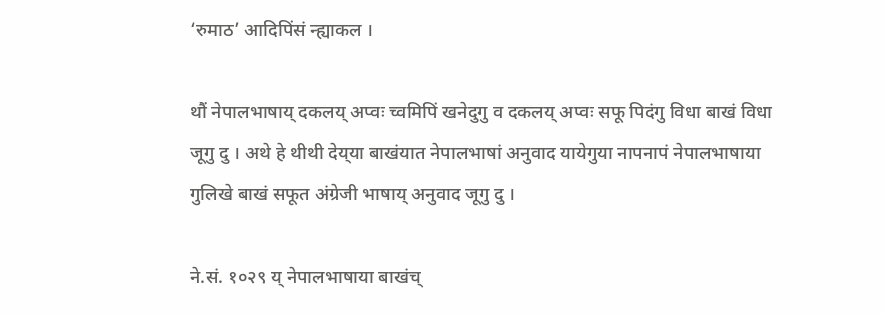‘रुमाठ’ आदिपिंसं न्ह्याकल ।

थौं नेपालभाषाय् दकलय् अप्वः च्वमिपिं खनेदुगु व दकलय् अप्वः सफू पिदंगु विधा बाखं विधा जूगु दु । अथे हे थीथी देय्‌या बाखंयात नेपालभाषां अनुवाद यायेगुया नापनापं नेपालभाषाया गुलिखे बाखं सफूत अंग्रेजी भाषाय् अनुवाद जूगु दु ।

ने.सं. १०२९ य् नेपालभाषाया बाखंच्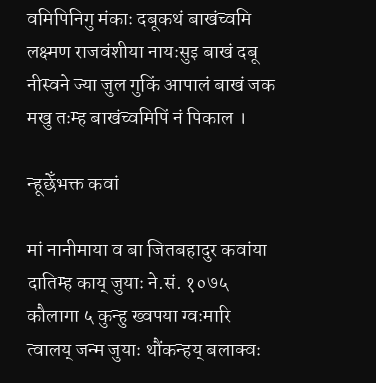वमिपिनिगु मंकाः दबूकथं बाखंच्वमि लक्ष्मण राजवंशीया नायःसुइ बाखं दबू नीस्वने ज्या जुल गुकिं आपालं बाखं जक मखु तःम्ह बाखंच्वमिपिं नं पिकाल ।

न्हूछेँभक्त कवां

मां नानीमाया व बा जितबहादुर कवांया दातिम्ह काय् जुयाः ने.सं. १०७५ कौलागा ५ कुन्हु ख्वपया ग्वःमारि त्वालय् जन्म जुयाः थौंकन्हय् बलाक्वः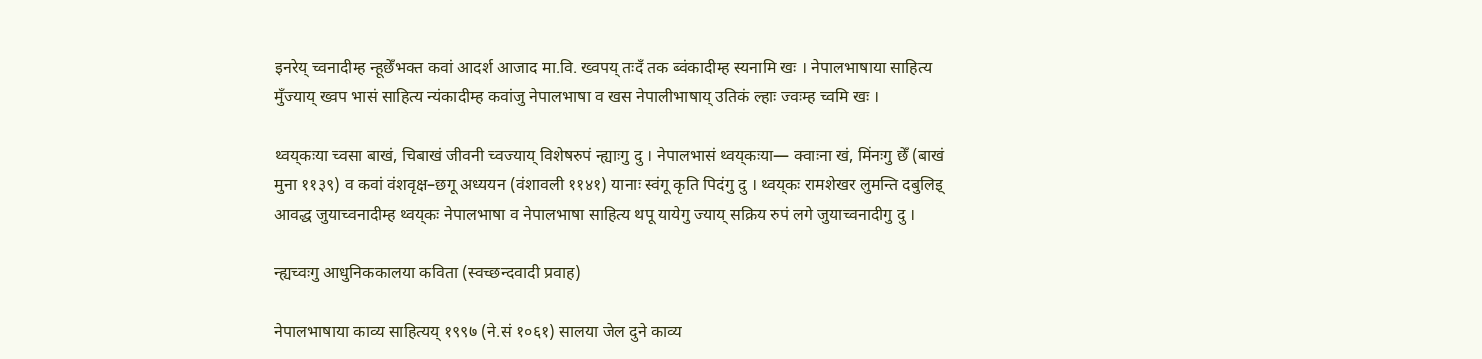इनरेय् च्वनादीम्ह न्हूछेँभक्त कवां आदर्श आजाद मा.वि. ख्वपय् तःदँ तक ब्वंकादीम्ह स्यनामि खः । नेपालभाषाया साहित्य मुँज्याय् ख्वप भासं साहित्य न्यंकादीम्ह कवांजु नेपालभाषा व खस नेपालीभाषाय् उतिकं ल्हाः ज्वःम्ह च्वमि खः ।

थ्वय्‌कःया च्वसा बाखं, चिबाखं जीवनी च्वज्याय् विशेषरुपं न्ह्याःगु दु । नेपालभासं थ्वय्‌कःया— क्वाःना खं, मिंनःगु छेँ (बाखं मुना ११३९) व कवां वंशवृक्ष–छगू अध्ययन (वंशावली ११४१) यानाः स्वंगू कृति पिदंगु दु । थ्वय्‌कः रामशेखर लुमन्ति दबुलिइ् आवद्ध जुयाच्वनादीम्ह थ्वय्‌कः नेपालभाषा व नेपालभाषा साहित्य थपू यायेगु ज्याय् सक्रिय रुपं लगे जुयाच्वनादीगु दु ।

न्ह्यच्वःगु आधुनिककालया कविता (स्वच्छन्दवादी प्रवाह)

नेपालभाषाया काव्य साहित्यय् १९९७ (ने.सं १०६१) सालया जेल दुने काव्य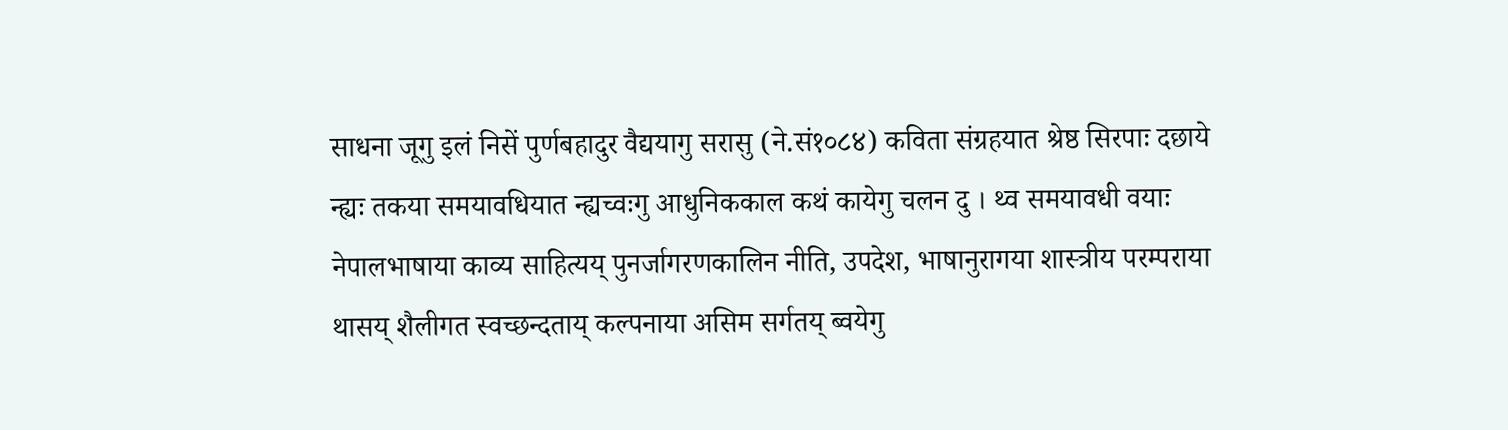साधना जूगु इलं निसें पुर्णबहादुर वैद्ययागु सरासु (ने.सं१०८४) कविता संग्रहयात श्रेष्ठ सिरपाः दछाये न्ह्यः तकया समयावधियात न्ह्यच्वःगु आधुनिककाल कथं कायेगु चलन दु । थ्व समयावधी वयाः नेपालभाषाया काव्य साहित्यय् पुनर्जागरणकालिन नीति, उपदेश, भाषानुरागया शास्त्रीय परम्पराया थासय् शैलीगत स्वच्छन्दताय् कल्पनाया असिम सर्गतय् ब्वयेगु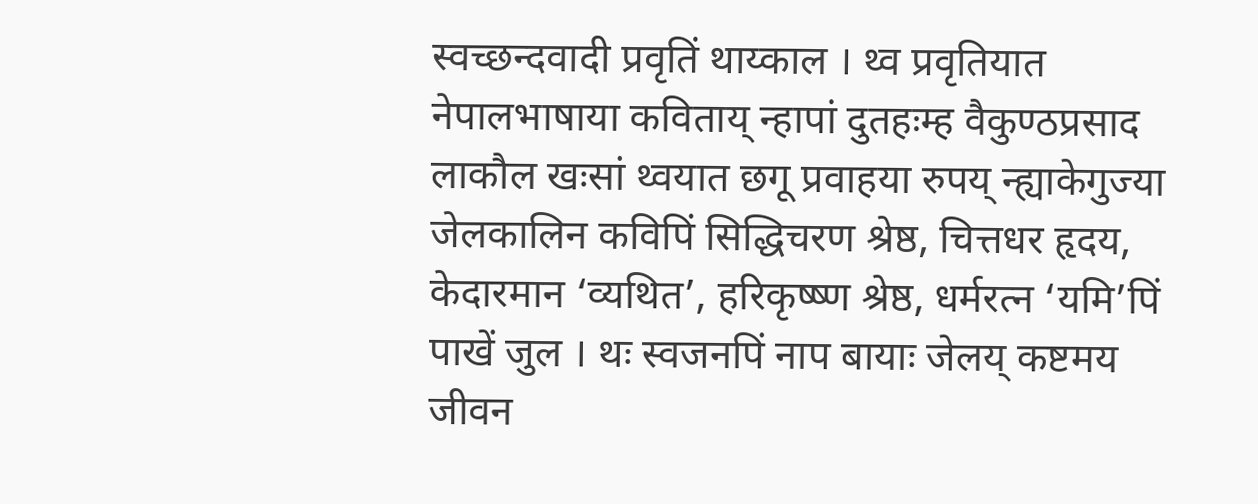स्वच्छन्दवादी प्रवृतिं थाय्काल । थ्व प्रवृतियात नेपालभाषाया कविताय् न्हापां दुतहःम्ह वैकुण्ठप्रसाद लाकौल खःसां थ्वयात छगू प्रवाहया रुपय् न्ह्याकेगुज्या जेलकालिन कविपिं सिद्धिचरण श्रेष्ठ, चित्तधर हृदय, केदारमान ‘व्यथित’, हरिकृष्ष्ण श्रेष्ठ, धर्मरत्न ‘यमि’पिं पाखें जुल । थः स्वजनपिं नाप बायाः जेलय् कष्टमय जीवन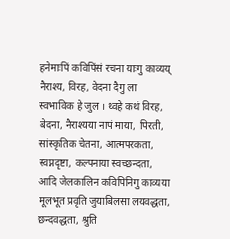हनेमाःपिं कविपिंसं रचना याःगु काव्यय् नैराश्य, विरह, वेदना दैगु ला स्वभाविक हे जुल । थ्वहे कथं विरह, बेदना, नैराश्यया नापं माया, पिरती, सांस्कृतिक चेतना, आत्मपरकता, स्वप्नदृष्टा, कल्पनाया स्वच्छन्दता, आदि जेलकालिन कविपिनिगु काव्यया मूलभूत प्रवृति जुयाबिलसा लयवद्धता, छन्दवद्धता, श्रुति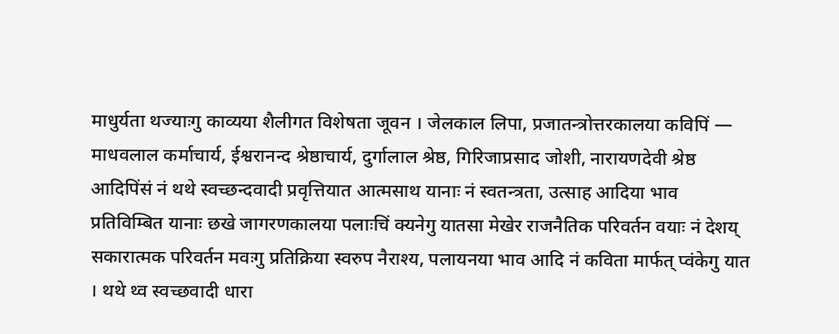माधुर्यता थज्याःगु काव्यया शैलीगत विशेषता जूवन । जेलकाल लिपा, प्रजातन्त्रोत्तरकालया कविपिं — माधवलाल कर्माचार्य, ईश्वरानन्द श्रेष्ठाचार्य, दुर्गालाल श्रेष्ठ, गिरिजाप्रसाद जोशी, नारायणदेवी श्रेष्ठ आदिपिंसं नं थथे स्वच्छन्दवादी प्रवृत्तियात आत्मसाथ यानाः नं स्वतन्त्रता, उत्साह आदिया भाव प्रतिविम्बित यानाः छखे जागरणकालया पलाःचिं क्यनेगु यातसा मेखेर राजनैतिक परिवर्तन वयाः नं देशय् सकारात्मक परिवर्तन मवःगु प्रतिक्रिया स्वरुप नैराश्य, पलायनया भाव आदि नं कविता मार्फत् प्वंकेगु यात । थथे थ्व स्वच्छवादी धारा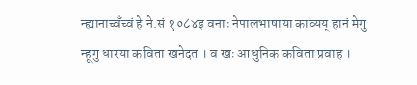न्ह्यानाच्वँच्वं हे ने.सं १०८४इ वनाः नेपालभाषाया काव्यय् हानं मेगु न्हूगु धारया कविता खनेदत । व खः आधुनिक कविता प्रवाह ।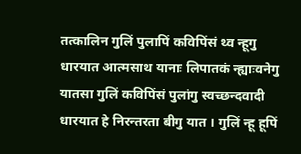तत्कालिन गुलिं पुलापिं कविपिंसं थ्व न्हूगु धारयात आत्मसाथ यानाः लिपातकं न्ह्याःवनेगु यातसा गुलिं कविपिंसं पुलांगु स्वच्छन्दवादी धारयात हे निरन्तरता बीगु यात । गुलिं न्हू हूपिं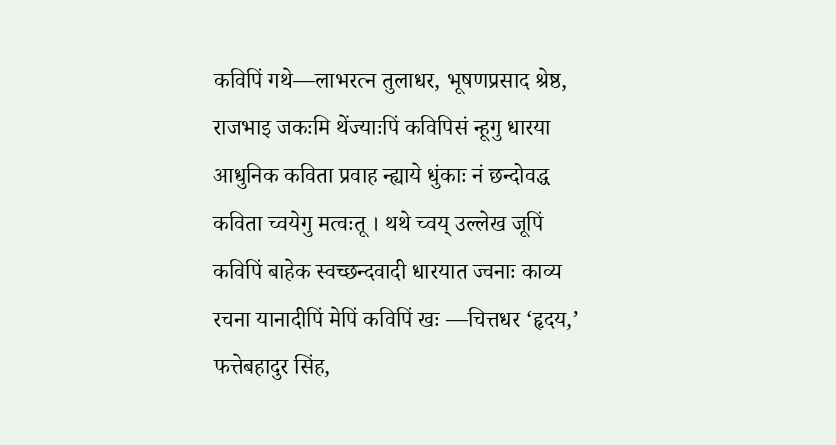कविपिं गथे—लाभरत्न तुलाधर, भूषणप्रसाद श्रेष्ठ, राजभाइ जकःमि थेंज्याःपिं कविपिसं न्हूगु धारया आधुनिक कविता प्रवाह न्ह्याये धुंकाः नं छन्दोवद्ध कविता च्वयेगु मत्वःतू । थथे च्वय् उल्लेख जूपिं कविपिं बाहेक स्वच्छन्दवादी धारयात ज्वनाः काव्य रचना यानादीपिं मेपिं कविपिं खः —चित्तधर ‘हृदय,’ फत्तेबहादुर सिंह,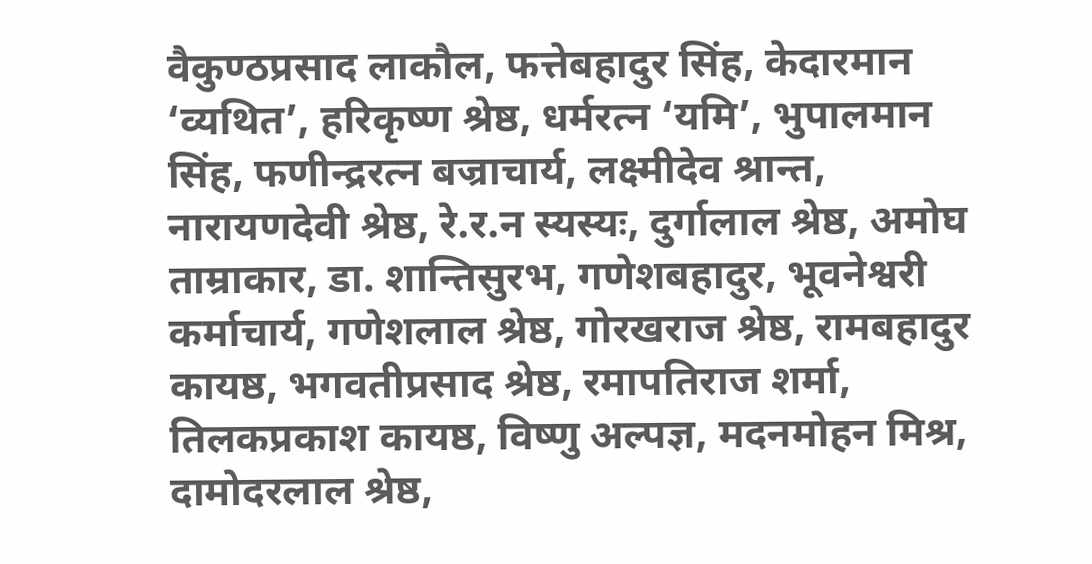वैकुण्ठप्रसाद लाकौल, फत्तेबहादुर सिंह, केदारमान ‘व्यथित’, हरिकृष्ण श्रेष्ठ, धर्मरत्न ‘यमि’, भुपालमान सिंह, फणीन्द्ररत्न बज्राचार्य, लक्ष्मीदेव श्रान्त, नारायणदेवी श्रेष्ठ, रे.र.न स्यस्यः, दुर्गालाल श्रेष्ठ, अमोघ ताम्राकार, डा. शान्तिसुरभ, गणेशबहादुर, भूवनेश्वरी कर्माचार्य, गणेशलाल श्रेष्ठ, गोरखराज श्रेष्ठ, रामबहादुर कायष्ठ, भगवतीप्रसाद श्रेष्ठ, रमापतिराज शर्मा, तिलकप्रकाश कायष्ठ, विष्णु अल्पज्ञ, मदनमोहन मिश्र, दामोदरलाल श्रेष्ठ,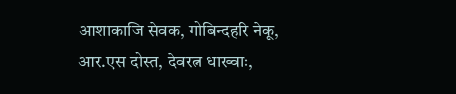आशाकाजि सेवक, गोबिन्दहरि नेकू, आर.एस दोस्त, देवरत्न धाख्वाः,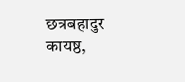छत्रबहादुर कायष्ठ,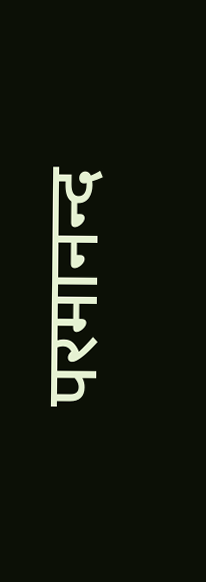परमानन्द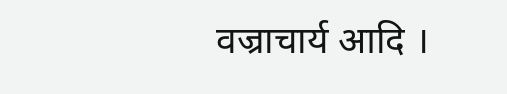वज्राचार्य आदि ।